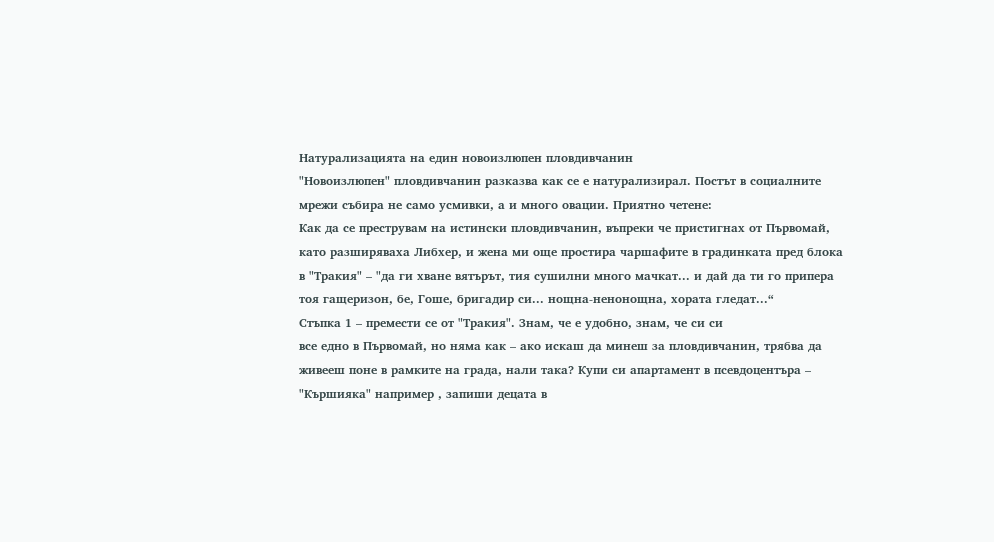Натурализацията на един новоизлюпен пловдивчанин
"Новоизлюпен" пловдивчанин разказва как се е натурализирал. Постът в социалните мрежи събира не само усмивки, а и много овации. Приятно четене:
Как да се преструвам на истински пловдивчанин, въпреки че пристигнах от Първомай, като разширяваха Либхер, и жена ми още простира чаршафите в градинката пред блока в "Тракия" – "да ги хване вятърът, тия сушилни много мачкат... и дай да ти го припера тоя гащеризон, бе, Гоше, бригадир си... нощна-ненонощна, хората гледат...“
Стъпка 1 – премести се от "Тракия". Знам, че е удобно, знам, че си си
все едно в Първомай, но няма как – ако искаш да минеш за пловдивчанин, трябва да живееш поне в рамките на града, нали така? Купи си апартамент в псевдоцентъра – "Кършияка" например , запиши децата в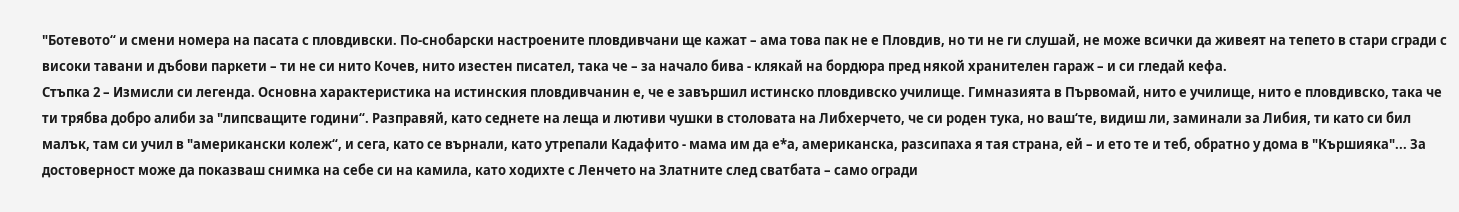"Ботевото“ и смени номера на пасата с пловдивски. По-снобарски настроените пловдивчани ще кажат – ама това пак не е Пловдив, но ти не ги слушай, не може всички да живеят на тепето в стари сгради с високи тавани и дъбови паркети – ти не си нито Кочев, нито изестен писател, така че – за начало бива - клякай на бордюра пред някой хранителен гараж – и си гледай кефа.
Стъпка 2 – Измисли си легенда. Основна характеристика на истинския пловдивчанин е, че е завършил истинско пловдивско училище. Гимназията в Първомай, нито е училище, нито е пловдивско, така че ти трябва добро алиби за "липсващите години“. Разправяй, като седнете на леща и лютиви чушки в столовата на Либхерчето, че си роден тука, но ваш‘те, видиш ли, заминали за Либия, ти като си бил малък, там си учил в "американски колеж“, и сега, като се върнали, като утрепали Кадафито - мама им да е*а, американска, разсипаха я тая страна, ей – и ето те и теб, обратно у дома в "Кършияка"... За достоверност може да показваш снимка на себе си на камила, като ходихте с Ленчето на Златните след сватбата – само огради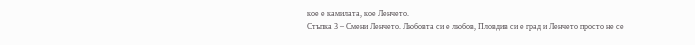кое е камилата, кое Ленчето.
Стъпка 3 – Смени Ленчето. Любовта си е любов, Пловдив си е град и Ленчето просто не се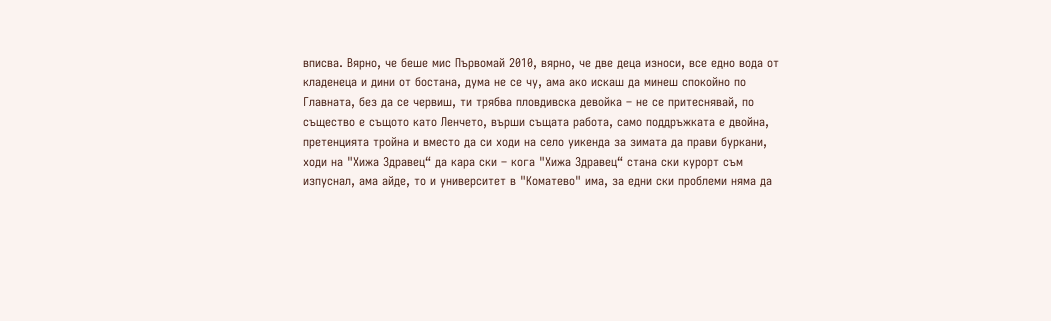вписва. Вярно, че беше мис Първомай 2010, вярно, че две деца износи, все едно вода от кладенеца и дини от бостана, дума не се чу, ама ако искаш да минеш спокойно по Главната, без да се червиш, ти трябва пловдивска девойка – не се притеснявай, по същество е същото като Ленчето, върши същата работа, само поддръжката е двойна, претенцията тройна и вместо да си ходи на село уикенда за зимата да прави буркани, ходи на "Хижа Здравец“ да кара ски – кога "Хижа Здравец“ стана ски курорт съм изпуснал, ама айде, то и университет в "Коматево" има, за едни ски проблеми няма да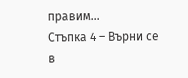правим...
Стъпка 4 – Върни се в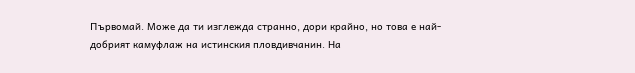Първомай. Може да ти изглежда странно, дори крайно, но това е най-добрият камуфлаж на истинския пловдивчанин. На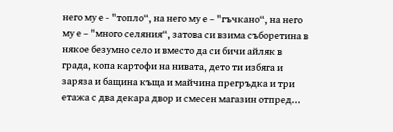него му е - "топло“, на него му е – "гъчкано“, на него му е – "много селяния“, затова си взима съборетина в някое безумно село и вместо да си бичи айляк в града, копа картофи на нивата, дето ти избяга и заряза и бащина къща и майчина прегръдка и три етажа с два декара двор и смесен магазин отпред...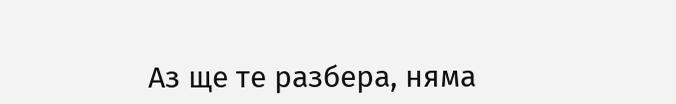Аз ще те разбера, няма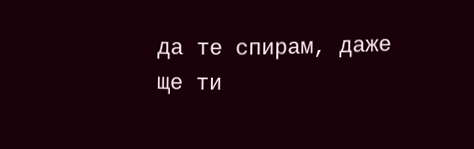да те спирам, даже ще ти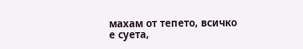махам от тепето, всичко е суета,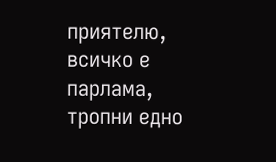приятелю, всичко е парлама, тропни едно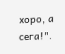хоро, а сега!".